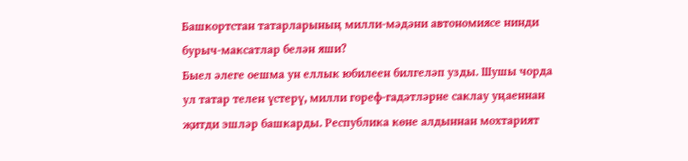Башкортстан татарларының милли-мәдәни автономиясе нинди бурыч-максатлар белән яши?
Быел әлеге оешма ун еллык юбилеен билгеләп узды. Шушы чорда ул татар телен үстерү, милли гореф-гадәтләрне саклау уңаеннан җитди эшләр башкарды. Республика көне алдыннан мохтарият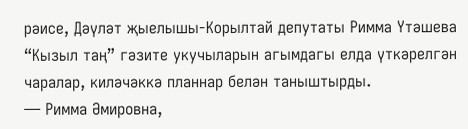рәисе, Дәүләт җыелышы-Корылтай депутаты Римма Үтәшева “Кызыл таң” гәзите укучыларын агымдагы елда үткәрелгән чаралар, киләчәккә планнар белән таныштырды.
— Римма Әмировна,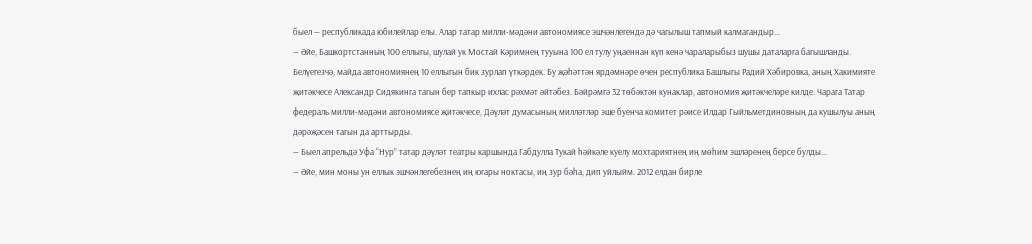быел — республикада юбилейлар елы. Алар татар милли-мәдәни автономиясе эшчәнлегендә дә чагылыш тапмый калмагандыр...
— Әйе, Башкортстанның 100 еллыгы, шулай ук Мостай Кәримнең тууына 100 ел тулу уңаеннан күп кенә чараларыбыз шушы даталарга багышланды. Белүегезчә, майда автономиянең 10 еллыгын бик зурлап үткәрдек. Бу җәһәттән ярдәмнәре өчен республика Башлыгы Радий Хәбировка, аның Хакимияте җитәкчесе Александр Сидякинга тагын бер тапкыр ихлас рәхмәт әйтәбез. Бәйрәмгә 32 төбәктән кунаклар, автономия җитәкчеләре килде. Чарага Татар федераль милли-мәдәни автономиясе җитәкчесе, Дәүләт думасының милләтләр эше буенча комитет рәисе Илдар Гыйльметдиновның да кушылуы аның дәрәҗәсен тагын да арттырды.
— Быел апрельдә Уфа “Нур” татар дәүләт театры каршында Габдулла Тукай һәйкәле куелу мохтариятнең иң мөһим эшләренең берсе булды...
— Әйе, мин моны ун еллык эшчәнлегебезнең иң югары ноктасы, иң зур бәһа, дип уйлыйм. 2012 елдан бирле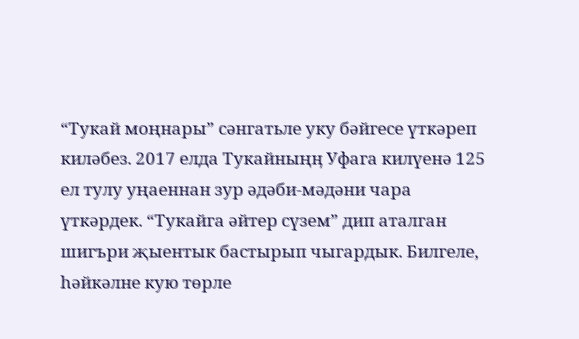“Тукай моңнары” сәнгатьле уку бәйгесе үткәреп киләбез. 2017 елда Тукайныңӊ Уфага килүенә 125 ел тулу уңаеннан зур әдәби-мәдәни чара үткәрдек. “Тукайга әйтер сүзем” дип аталган шигъри җыентык бастырып чыгардык. Билгеле, һәйкәлне кую төрле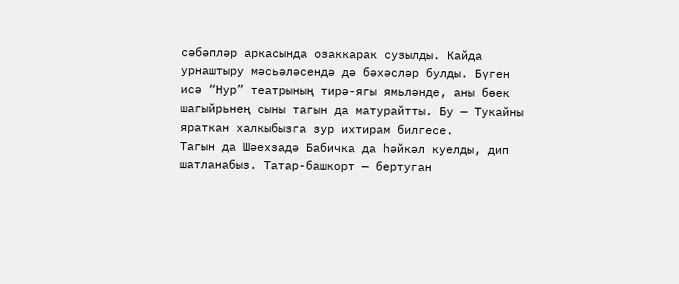сәбәпләр аркасында озаккарак сузылды. Кайда урнаштыру мәсьәләсендә дә бәхәсләр булды. Бүген исә “Нур” театрының тирә-ягы ямьләнде, аны бөек шагыйрьнең сыны тагын да матурайтты. Бу — Тукайны яраткан халкыбызга зур ихтирам билгесе.
Тагын да Шәехзадә Бабичка да һәйкәл куелды, дип шатланабыз. Татар-башкорт — бертуган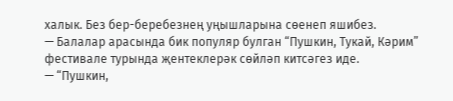халык. Без бер-беребезнең уңышларына сөенеп яшибез.
— Балалар арасында бик популяр булган “Пушкин, Тукай, Кәрим” фестивале турында җентеклерәк сөйләп китсәгез иде.
— “Пушкин,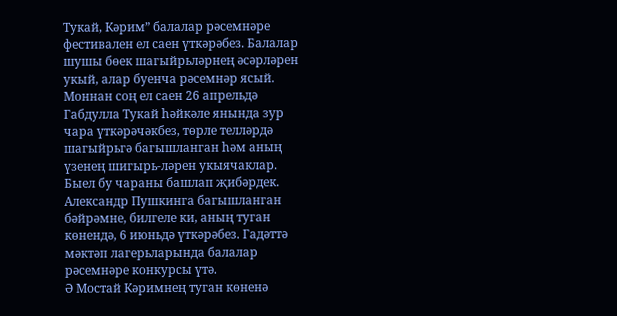Тукай, Кәрим” балалар рәсемнәре фестивален ел саен үткәрәбез. Балалар шушы бөек шагыйрьләрнең әсәрләрен укый, алар буенча рәсемнәр ясый. Моннан соң ел саен 26 апрельдә Габдулла Тукай һәйкәле янында зур чара үткәрәчәкбез, төрле телләрдә шагыйрьгә багышланган һәм аның үзенең шигырь-ләрен укыячаклар. Быел бу чараны башлап җибәрдек.
Александр Пушкинга багышланган бәйрәмне, билгеле ки, аның туган көнендә, 6 июньдә үткәрәбез. Гадәттә мәктәп лагерьларында балалар рәсемнәре конкурсы үтә.
Ә Мостай Кәримнең туган көненә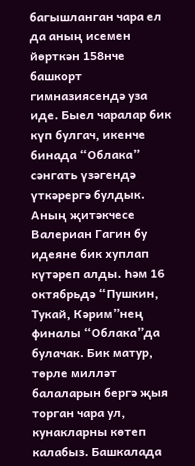багышланган чара ел да аның исемен йөрткән 158нче башкорт гимназиясендә уза иде. Быел чаралар бик күп булгач, икенче бинада “Облака” сәнгать үзәгендә үткәрергә булдык. Аның җитәкчесе Валериан Гагин бу идеяне бик хуплап күтәреп алды. Һәм 16 октябрьдә “Пушкин, Тукай, Кәрим”нең финалы “Облака”да булачак. Бик матур, төрле милләт балаларын бергә җыя торган чара ул, кунакларны көтеп калабыз. Башкалада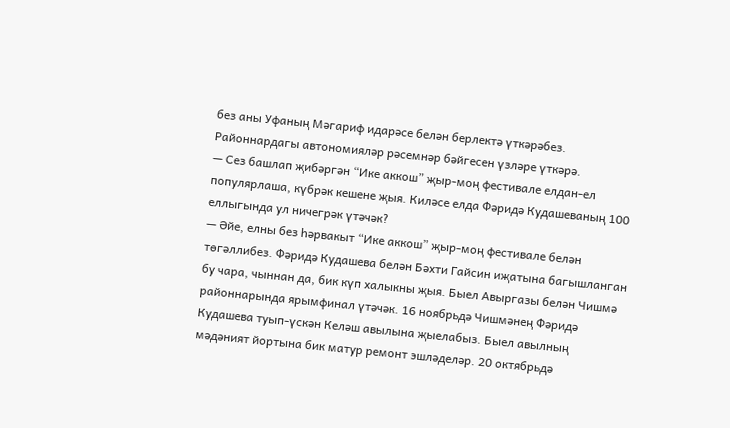без аны Уфаның Мәгариф идарәсе белән берлектә үткәрәбез. Районнардагы автономияләр рәсемнәр бәйгесен үзләре үткәрә.
— Сез башлап җибәргән “Ике аккош” җыр-моң фестивале елдан-ел популярлаша, күбрәк кешене җыя. Киләсе елда Фәридә Кудашеваның 100 еллыгында ул ничегрәк үтәчәк?
— Әйе, елны без һәрвакыт “Ике аккош” җыр-моң фестивале белән төгәллибез. Фәридә Кудашева белән Бәхти Гайсин иҗатына багышланган бу чара, чыннан да, бик күп халыкны җыя. Быел Авыргазы белән Чишмә районнарында ярымфинал үтәчәк. 16 ноябрьдә Чишмәнең Фәридә Кудашева туып-үскән Келәш авылына җыелабыз. Быел авылның мәдәният йортына бик матур ремонт эшләделәр. 20 октябрьдә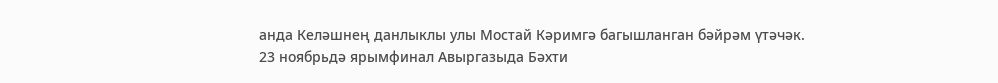анда Келәшнең данлыклы улы Мостай Кәримгә багышланган бәйрәм үтәчәк.
23 ноябрьдә ярымфинал Авыргазыда Бәхти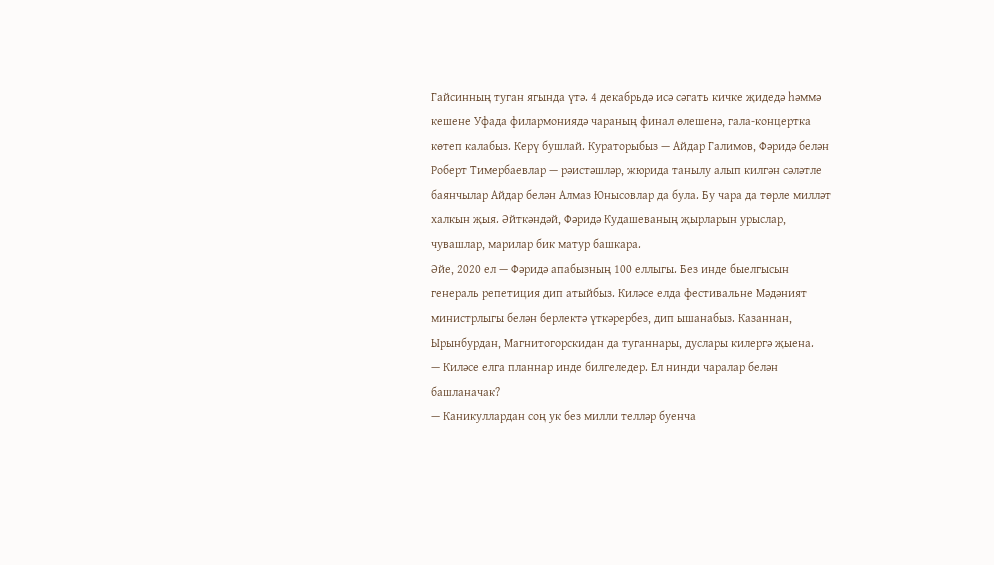Гайсинның туган ягында үтә. 4 декабрьдә исә сәгать кичке җидедә һәммә кешене Уфада филармониядә чараның финал өлешенә, гала-концертка көтеп калабыз. Керү бушлай. Кураторыбыз — Айдар Галимов, Фәридә белән Роберт Тимербаевлар — рәистәшләр, жюрида танылу алып килгән сәләтле баянчылар Айдар белән Алмаз Юнысовлар да була. Бу чара да төрле милләт халкын җыя. Әйткәндәй, Фәридә Кудашеваның җырларын урыслар, чувашлар, марилар бик матур башкара.
Әйе, 2020 ел — Фәридә апабызның 100 еллыгы. Без инде быелгысын генераль репетиция дип атыйбыз. Киләсе елда фестивальне Мәдәният министрлыгы белән берлектә үткәрербез, дип ышанабыз. Казаннан, Ырынбурдан, Магнитогорскидан да туганнары, дуслары килергә җыена.
— Киләсе елга планнар инде билгеледер. Ел нинди чаралар белән башланачак?
— Каникуллардан соң ук без милли телләр буенча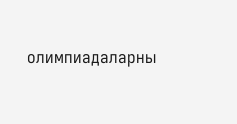олимпиадаларны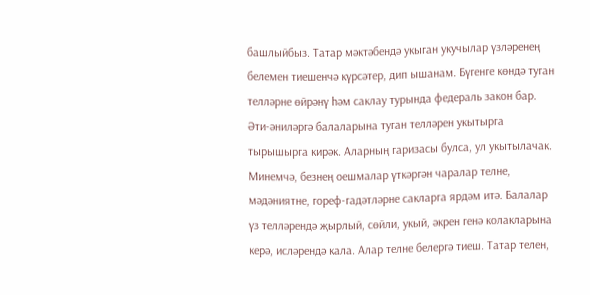башлыйбыз. Татар мәктәбендә укыган укучылар үзләренең белемен тиешенчә күрсәтер, дип ышанам. Бүгенге көндә туган телләрне өйрәнү һәм саклау турында федераль закон бар. Әти-әниләргә балаларына туган телләрен укытырга тырышырга кирәк. Аларның гаризасы булса, ул укытылачак.
Минемчә, безнең оешмалар үткәргән чаралар телне, мәдәниятне, гореф-гадәтләрне сакларга ярдәм итә. Балалар үз телләрендә җырлый, сөйли, укый, әкрен генә колакларына керә, исләрендә кала. Алар телне белергә тиеш. Татар телен,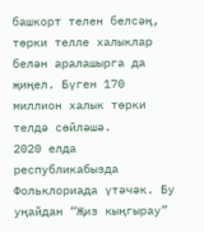башкорт телен белсәң, төрки телле халыклар белән аралашырга да җиңел. Бүген 170 миллион халык төрки телдә сөйләшә.
2020 елда республикабызда Фольклориада үтәчәк. Бу уңайдан “Җиз кыңгырау”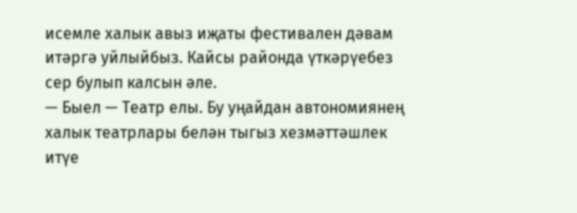исемле халык авыз иҗаты фестивален дәвам итәргә уйлыйбыз. Кайсы районда үткәрүебез сер булып калсын әле.
— Быел — Театр елы. Бу уңайдан автономиянең халык театрлары белән тыгыз хезмәттәшлек итүе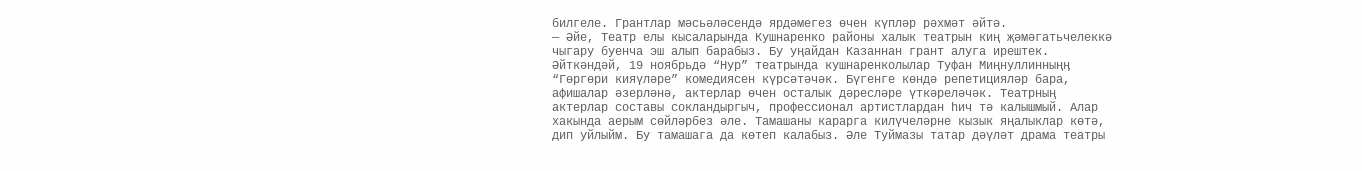билгеле. Грантлар мәсьәләсендә ярдәмегез өчен күпләр рәхмәт әйтә.
— Әйе, Театр елы кысаларында Кушнаренко районы халык театрын киң җәмәгатьчелеккә чыгару буенча эш алып барабыз. Бу уңайдан Казаннан грант алуга ирештек. Әйткәндәй, 19 ноябрьдә “Нур” театрында кушнаренколылар Туфан Миңнуллинныңӊ “Гөргөри кияүләре” комедиясен күрсәтәчәк. Бүгенге көндә репетицияләр бара, афишалар әзерләнә, актерлар өчен осталык дәресләре үткәреләчәк. Театрның актерлар составы сокландыргыч, профессионал артистлардан һич тә калышмый. Алар хакында аерым сөйләрбез әле. Тамашаны карарга килүчеләрне кызык яңалыклар көтә, дип уйлыйм. Бу тамашага да көтеп калабыз. Әле Туймазы татар дәүләт драма театры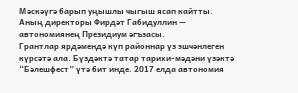Мәскәүгә барып уңышлы чыгыш ясап кайтты. Аның директоры Фирдәт Габидуллин — автономиянең Президиум әгъзасы.
Грантлар ярдәмендә күп районнар үз эшчәнлеген күрсәтә ала. Бүздәктә татар тарихи-мәдәни үзәктә “Бәлешфест” үтә бит инде. 2017 елда автономия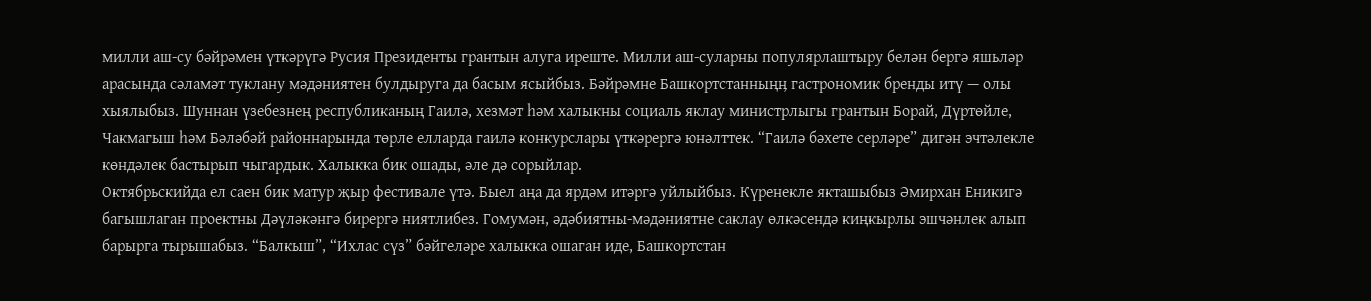милли аш-су бәйрәмен үткәрүгә Русия Президенты грантын алуга иреште. Милли аш-суларны популярлаштыру белән бергә яшьләр арасында сәламәт туклану мәдәниятен булдыруга да басым ясыйбыз. Бәйрәмне Башкортстанныңӊ гастрономик бренды итү — олы хыялыбыз. Шуннан үзебезнең республиканың Гаилә, хезмәт һәм халыкны социаль яклау министрлыгы грантын Борай, Дүртөйле, Чакмагыш һәм Бәләбәй районнарында төрле елларда гаилә конкурслары үткәрергә юнәлттек. “Гаилә бәхете серләре” дигән эчтәлекле көндәлек бастырып чыгардык. Халыкка бик ошады, әле дә сорыйлар.
Октябрьскийда ел саен бик матур җыр фестивале үтә. Быел аңа да ярдәм итәргә уйлыйбыз. Күренекле якташыбыз Әмирхан Еникигә багышлаган проектны Дәүләкәнгә бирергә ниятлибез. Гомумән, әдәбиятны-мәдәниятне саклау өлкәсендә киңкырлы эшчәнлек алып барырга тырышабыз. “Балкыш”, “Ихлас сүз” бәйгеләре халыкка ошаган иде, Башкортстан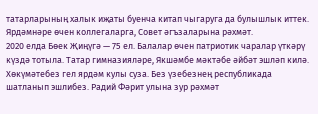татарларының халык иҗаты буенча китап чыгаруга да булышлык иттек. Ярдәмнәре өчен коллегаларга, Совет әгъзаларына рәхмәт.
2020 елда Бөек Җиңүгә — 75 ел. Балалар өчен патриотик чаралар үткәрү күздә тотыла. Татар гимназияләре, Якшәмбе мәктәбе әйбәт эшләп килә. Хөкүмәтебез гел ярдәм кулы суза. Без үзебезнең республикада шатланып эшлибез. Радий Фәрит улына зур рәхмәт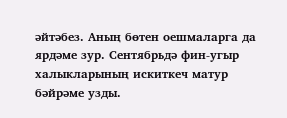әйтәбез. Аның бөтен оешмаларга да ярдәме зур. Сентябрьдә фин-угыр халыкларының искиткеч матур бәйрәме узды.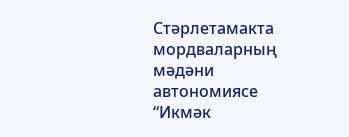Стәрлетамакта мордваларның мәдәни автономиясе “Икмәк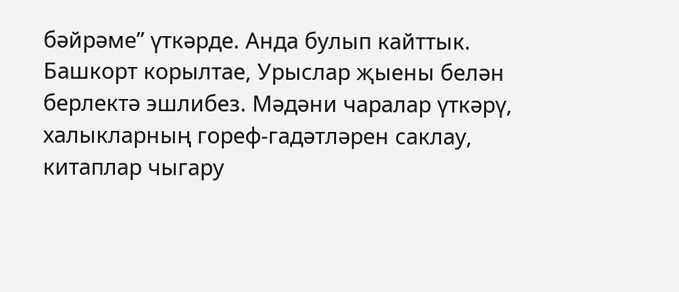бәйрәме” үткәрде. Анда булып кайттык.
Башкорт корылтае, Урыслар җыены белән берлектә эшлибез. Мәдәни чаралар үткәрү, халыкларның гореф-гадәтләрен саклау, китаплар чыгару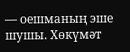— оешманың эше шушы. Хөкүмәт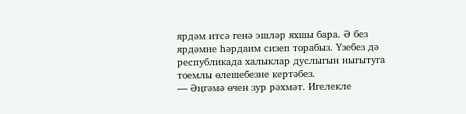ярдәм итсә генә эшләр яхшы бара. Ә без ярдәмне һәрдаим сизеп торабыз. Үзебез дә республикада халыклар дуслыгын ныгытуга тоемлы өлешебезне кертәбез.
— Әңгәмә өчен зур рәхмәт. Игелекле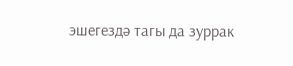эшегездә тагы да зуррак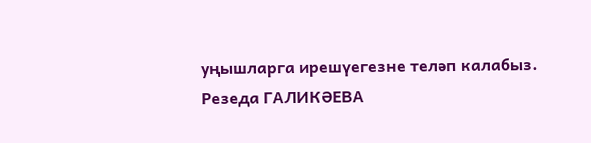уңышларга ирешүегезне теләп калабыз.
Резеда ГАЛИКӘЕВА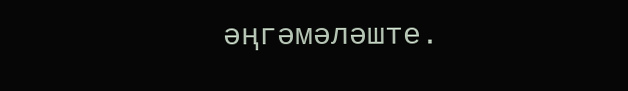әңгәмәләште.